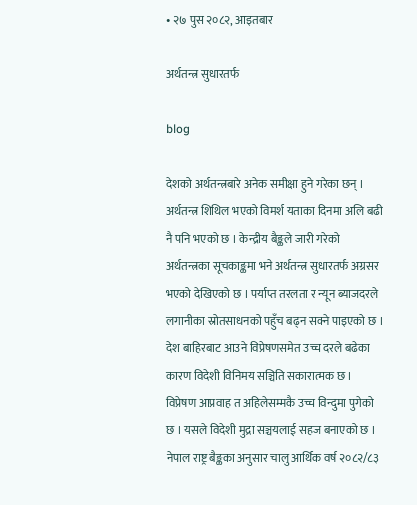• २७ पुस २०८२, आइतबार

अर्थतन्त्र सुधारतर्फ

blog

देशको अर्थतन्त्रबारे अनेक समीक्षा हुने गरेका छन् । अर्थतन्त्र शिथिल भएको विमर्श यताका दिनमा अलि बढी नै पनि भएको छ । केन्द्रीय बैङ्कले जारी गरेको अर्थतन्त्रका सूचकाङ्कमा भने अर्थतन्त्र सुधारतर्फ अग्रसर भएको देखिएको छ । पर्याप्त तरलता र न्यून ब्याजदरले लगानीका स्रोतसाधनको पहुँच बढ्न सक्ने पाइएको छ । देश बाहिरबाट आउने विप्रेषणसमेत उच्च दरले बढेका कारण विदेशी विनिमय सञ्चिति सकारात्मक छ । विप्रेषण आप्रवाह त अहिलेसम्मकै उच्च विन्दुमा पुगेको छ । यसले विदेशी मुद्रा सञ्चयलाई सहज बनाएको छ । नेपाल राष्ट्र बैङ्कका अनुसार चालु आर्थिक वर्ष २०८२/८३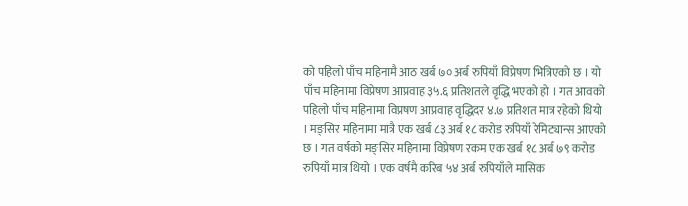को पहिलो पाँच महिनामै आठ खर्ब ७० अर्ब रुपियाँ विप्रेषण भित्रिएको छ । यो पाँच महिनामा विप्रेषण आप्रवाह ३५.६ प्रतिशतले वृद्धि भएको हो । गत आवको पहिलो पाँच महिनामा विप्रषण आप्रवाह वृद्धिदर ४.७ प्रतिशत मात्र रहेको थियो । मङ्सिर महिनामा मात्रै एक खर्ब ८३ अर्ब १८ करोड रुपियाँ रेमिट्यान्स आएको छ । गत वर्षको मङ्सिर महिनामा विप्रेषण रकम एक खर्ब १८ अर्ब ७९ करोड रुपियाँ मात्र थियो । एक वर्षमै करिब ५४ अर्ब रुपियाँले मासिक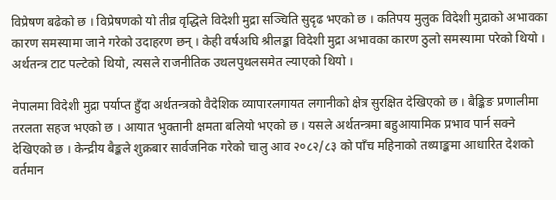विप्रेषण बढेको छ । विप्रेषणको यो तीव्र वृद्धिले विदेशी मुद्रा सञ्चिति सुदृढ भएको छ । कतिपय मुलुक विदेशी मुद्राको अभावका कारण समस्यामा जाने गरेको उदाहरण छन् । केही वर्षअघि श्रीलङ्का विदेशी मुद्रा अभावका कारण ठुलो समस्यामा परेको थियो । अर्थतन्त्र टाट पल्टेको थियो, त्यसले राजनीतिक उथलपुथलसमेत ल्याएको थियो ।

नेपालमा विदेशी मुद्रा पर्याप्त हुँदा अर्थतन्त्रको वैदेशिक व्यापारलगायत लगानीको क्षेत्र सुरक्षित देखिएको छ । बैङ्किङ प्रणालीमा तरलता सहज भएको छ । आयात भुक्तानी क्षमता बलियो भएको छ । यसले अर्थतन्त्रमा बहुआयामिक प्रभाव पार्न सक्ने देखिएको छ । केन्द्रीय बैङ्कले शुक्रबार सार्वजनिक गरेको चालु आव २०८२/८३ को पाँच महिनाको तथ्याङ्कमा आधारित देशको वर्तमान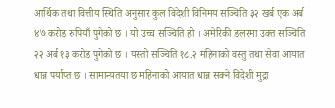आर्थिक तथा वित्तीय स्थिति अनुसार कुल विदेशी विनिमय सञ्चिति ३२ खर्ब एक अर्ब ४७ करोड रुपियाँ पुगेको छ । यो उच्च सञ्चिति हो । अमेरिकी डलरमा उक्त सञ्चिति २२ अर्ब १३ करोड पुगेको छ । यस्तो सञ्चिति १८.२ महिनाको वस्तु तथा सेवा आयात धान्न पर्याप्त छ । सामान्यतया छ महिनाको आयात धान्न सक्ने विदेशी मुद्रा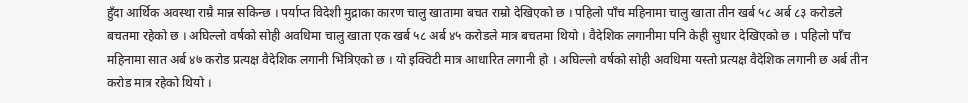हुँदा आर्थिक अवस्था राम्रै मान्न सकिन्छ । पर्याप्त विदेशी मुद्राका कारण चालु खातामा बचत राम्रो देखिएको छ । पहिलो पाँच महिनामा चालु खाता तीन खर्ब ५८ अर्ब ८३ करोडले बचतमा रहेको छ । अघिल्लो वर्षको सोही अवधिमा चालु खाता एक खर्ब ५८ अर्ब ४५ करोडले मात्र बचतमा थियो । वैदेशिक लगानीमा पनि केही सुधार देखिएको छ । पहिलो पाँच महिनामा सात अर्ब ४७ करोड प्रत्यक्ष वैदेशिक लगानी भित्रिएको छ । यो इक्विटी मात्र आधारित लगानी हो । अघिल्लो वर्षको सोही अवधिमा यस्तो प्रत्यक्ष वैदेशिक लगानी छ अर्ब तीन करोड मात्र रहेको थियो ।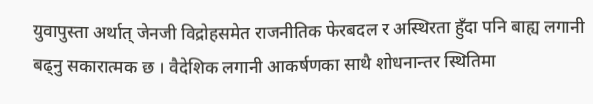युवापुस्ता अर्थात् जेनजी विद्रोहसमेत राजनीतिक फेरबदल र अस्थिरता हुँदा पनि बाह्य लगानी बढ्नु सकारात्मक छ । वैदेशिक लगानी आकर्षणका साथै शोधनान्तर स्थितिमा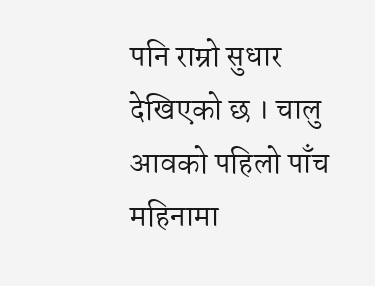पनि राम्रो सुधार देखिएको छ । चालु आवको पहिलो पाँच महिनामा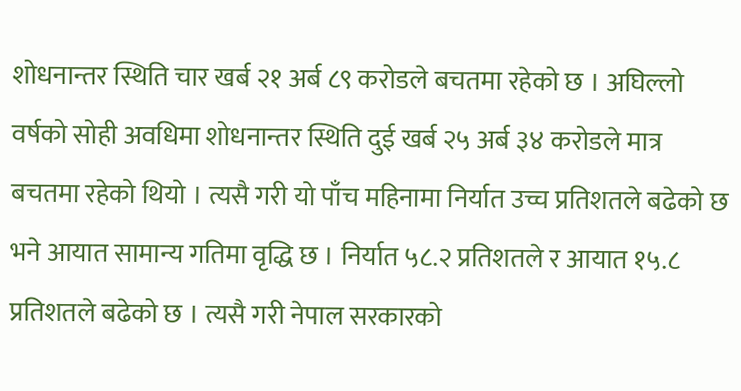शोधनान्तर स्थिति चार खर्ब २१ अर्ब ८९ करोडले बचतमा रहेको छ । अघिल्लो वर्षको सोही अवधिमा शोधनान्तर स्थिति दुई खर्ब २५ अर्ब ३४ करोडले मात्र बचतमा रहेको थियो । त्यसै गरी यो पाँच महिनामा निर्यात उच्च प्रतिशतले बढेको छ भने आयात सामान्य गतिमा वृद्धि छ । निर्यात ५८.२ प्रतिशतले र आयात १५.८ प्रतिशतले बढेको छ । त्यसै गरी नेपाल सरकारको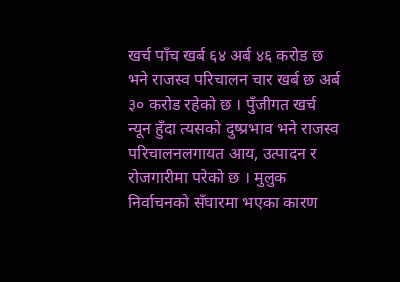खर्च पाँच खर्ब ६४ अर्ब ४६ करोड छ भने राजस्व परिचालन चार खर्ब छ अर्ब ३० करोड रहेको छ । पुँजीगत खर्च न्यून हुँदा त्यसको दुष्प्रभाव भने राजस्व परिचालनलगायत आय, उत्पादन र रोजगारीमा परेको छ । मुलुक निर्वाचनको सँघारमा भएका कारण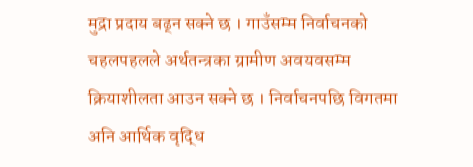मुद्रा प्रदाय बढ्न सक्ने छ । गाउँसम्म निर्वाचनको चहलपहलले अर्थतन्त्रका ग्रामीण अवयवसम्म क्रियाशीलता आउन सक्ने छ । निर्वाचनपछि विगतमा अनि आर्थिक वृद्धि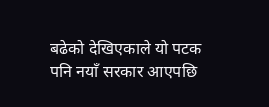बढेको देखिएकाले यो पटक पनि नयाँ सरकार आएपछि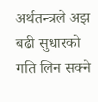अर्थतन्त्रले अझ बढी सुधारको गति लिन सक्ने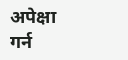अपेक्षा गर्न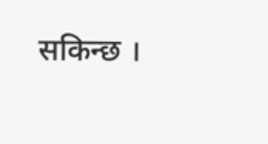सकिन्छ ।